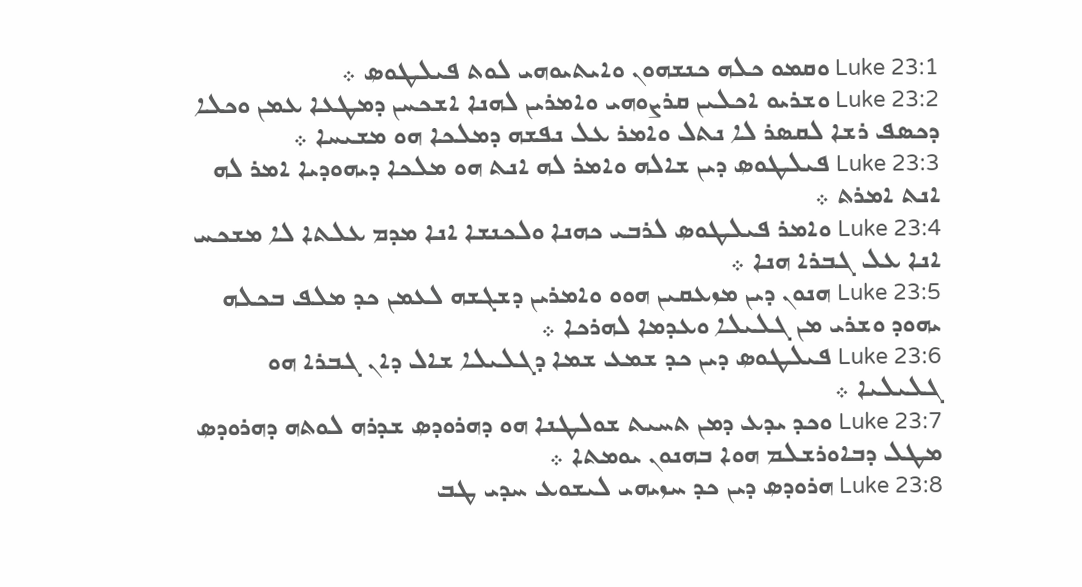Luke 23:1 ܘܩܡܘ ܟܠܗ ܟܢܫܗܘܢ ܘܐܝܬܝܘܗܝ ܠܘܬ ܦܝܠܛܘܤ ܀
Luke 23:2 ܘܫܪܝܘ ܐܟܠܝܢ ܩܪܨܘܗܝ ܘܐܡܪܝܢ ܠܗܢܐ ܐܫܟܚܢ ܕܡܛܥܐ ܥܡܢ ܘܟܠܐ ܕܟܤܦ ܪܫܐ ܠܩܤܪ ܠܐ ܢܬܠ ܘܐܡܪ ܥܠ ܢܦܫܗ ܕܡܠܟܐ ܗܘ ܡܫܝܚܐ ܀
Luke 23:3 ܦܝܠܛܘܤ ܕܝܢ ܫܐܠܗ ܘܐܡܪ ܠܗ ܐܢܬ ܗܘ ܡܠܟܐ ܕܝܗܘܕܝܐ ܐܡܪ ܠܗ ܐܢܬ ܐܡܪܬ ܀
Luke 23:4 ܘܐܡܪ ܦܝܠܛܘܤ ܠܪܒܝ ܟܗܢܐ ܘܠܟܢܫܐ ܐܢܐ ܡܕܡ ܥܠܬܐ ܠܐ ܡܫܟܚ ܐܢܐ ܥܠ ܓܒܪܐ ܗܢܐ ܀
Luke 23:5 ܗܢܘܢ ܕܝܢ ܡܙܥܩܝܢ ܗܘܘ ܘܐܡܪܝܢ ܕܫܓܫܗ ܠܥܡܢ ܟܕ ܡܠܦ ܒܟܠܗ ܝܗܘܕ ܘܫܪܝ ܡܢ ܓܠܝܠܐ ܘܥܕܡܐ ܠܗܪܟܐ ܀
Luke 23:6 ܦܝܠܛܘܤ ܕܝܢ ܟܕ ܫܡܥ ܫܡܐ ܕܓܠܝܠܐ ܫܐܠ ܕܐܢ ܓܒܪܐ ܗܘ ܓܠܝܠܝܐ ܀
Luke 23:7 ܘܟܕ ܝܕܥ ܕܡܢ ܬܚܝܬ ܫܘܠܛܢܐ ܗܘ ܕܗܪܘܕܤ ܫܕܪܗ ܠܘܬܗ ܕܗܪܘܕܤ ܡܛܠ ܕܒܐܘܪܫܠܡ ܗܘܐ ܒܗܢܘܢ ܝܘܡܬܐ ܀
Luke 23:8 ܗܪܘܕܤ ܕܝܢ ܟܕ ܚܙܝܗܝ ܠܝܫܘܥ ܚܕܝ ܛܒ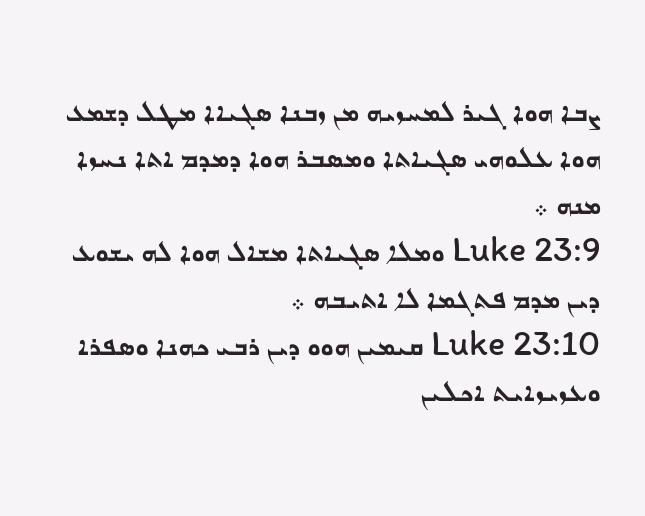ܨܒܐ ܗܘܐ ܓܝܪ ܠܡܚܙܝܗ ܡܢ ܙܒܢܐ ܤܓܝܐܐ ܡܛܠ ܕܫܡܥ ܗܘܐ ܥܠܘܗܝ ܤܓܝܐܬܐ ܘܡܤܒܪ ܗܘܐ ܕܡܕܡ ܐܬܐ ܢܚܙܐ ܡܢܗ ܀
Luke 23:9 ܘܡܠܐ ܤܓܝܐܬܐ ܡܫܐܠ ܗܘܐ ܠܗ ܝܫܘܥ ܕܝܢ ܡܕܡ ܦܬܓܡܐ ܠܐ ܐܬܝܒܗ ܀
Luke 23:10 ܩܝܡܝܢ ܗܘܘ ܕܝܢ ܪܒܝ ܟܗܢܐ ܘܤܦܪܐ ܘܥܙܝܙܐܝܬ ܐܟܠܝܢ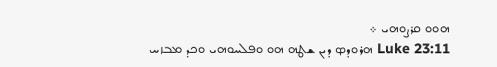ܗܘܘ ܩܪܨܘܗܝ ܀
Luke 23:11 ܗܪܘܕܤ ܕܝܢ ܫܛܗ ܗܘ ܘܦܠܚܘܗܝ ܘܟܕ ܡܒܙܚ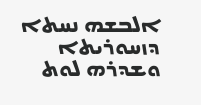ܐܠܒܫܗ ܢܚܬܐ ܕܙܚܘܪܝܬܐ ܘܫܕܪܗ ܠܘܬ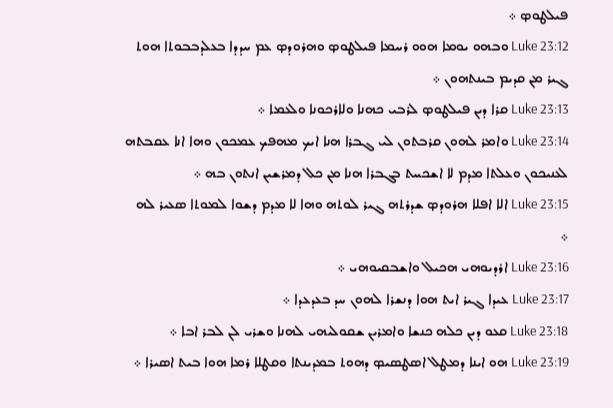ܦܝܠܛܘܤ ܀
Luke 23:12 ܘܒܗܘ ܝܘܡܐ ܗܘܘ ܪܚܡܐ ܦܝܠܛܘܤ ܘܗܪܘܕܤ ܥܡ ܚܕܕܐ ܒܥܠܕܒܒܘܬܐ ܗܘܬ ܓܝܪ ܡܢ ܩܕܝܡ ܒܝܢܬܗܘܢ ܀
Luke 23:13 ܩܪܐ ܕܝܢ ܦܝܠܛܘܤ ܠܪܒܝ ܟܗܢܐ ܘܠܐܪܟܘܢܐ ܘܠܥܡܐ ܀
Luke 23:14 ܘܐܡܪ ܠܗܘܢ ܩܪܒܬܘܢ ܠܝ ܓܒܪܐ ܗܢܐ ܐܝܟ ܡܗܦܟ ܥܡܟܘܢ ܘܗܐ ܐܢܐ ܥܩܒܬܗ ܠܥܢܝܟܘܢ ܘܥܠܬܐ ܡܕܡ ܠܐ ܐܫܟܚܬ ܒܓܒܪܐ ܗܢܐ ܡܢ ܟܠ ܕܡܪܫܝܢ ܐܢܬܘܢ ܒܗ ܀
Luke 23:15 ܐܠܐ ܐܦܠܐ ܗܪܘܕܤ ܫܕܪܬܗ ܓܝܪ ܠܘܬܗ ܘܗܐ ܠܐ ܡܕܡ ܕܫܘܐ ܠܡܘܬܐ ܤܥܝܪ ܠܗ ܀
Luke 23:16 ܐܪܕܝܘܗܝ ܗܟܝܠ ܘܐܫܒܩܝܘܗܝ ܀
Luke 23:17 ܥܝܕܐ ܓܝܪ ܐܝܬ ܗܘܐ ܕܢܫܪܐ ܠܗܘܢ ܚܕ ܒܥܕܥܕܐ ܀
Luke 23:18 ܩܥܘ ܕܝܢ ܟܠܗ ܟܢܫܐ ܘܐܡܪܝܢ ܫܩܘܠܝܗܝ ܠܗܢܐ ܘܫܪܝ ܠܢ ܠܒܪ ܐܒܐ ܀
Luke 23:19 ܗܘ ܐܝܢܐ ܕܡܛܠ ܐܤܛܤܝܤ ܕܗܘܬ ܒܡܕܝܢܬܐ ܘܩܛܠܐ ܪܡܐ ܗܘܐ ܒܝܬ ܐܤܝܪܐ ܀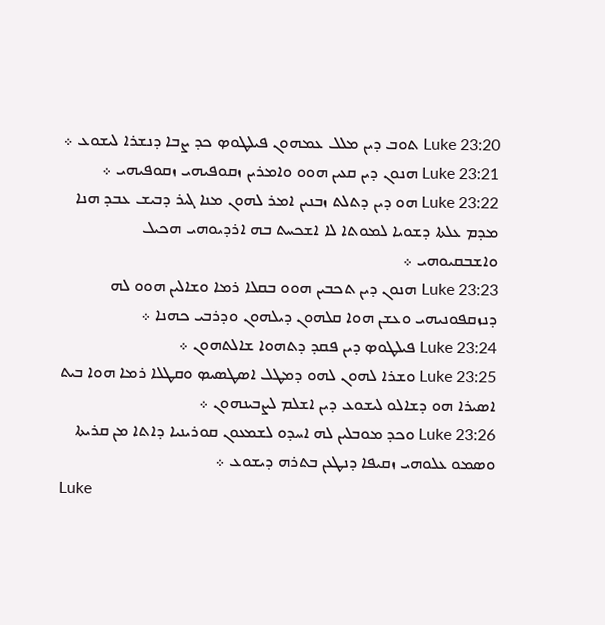Luke 23:20 ܬܘܒ ܕܝܢ ܡܠܠ ܥܡܗܘܢ ܦܝܠܛܘܤ ܟܕ ܨܒܐ ܕܢܫܪܐ ܠܝܫܘܥ ܀
Luke 23:21 ܗܢܘܢ ܕܝܢ ܩܥܝܢ ܗܘܘ ܘܐܡܪܝܢ ܙܩܘܦܝܗܝ ܙܩܘܦܝܗܝ ܀
Luke 23:22 ܗܘ ܕܝܢ ܕܬܠܬ ܙܒܢܝܢ ܐܡܪ ܠܗܘܢ ܡܢܐ ܓܝܪ ܕܒܝܫ ܥܒܕ ܗܢܐ ܡܕܡ ܥܠܬܐ ܕܫܘܝܐ ܠܡܘܬܐ ܠܐ ܐܫܟܚܬ ܒܗ ܐܪܕܝܘܗܝ ܗܟܝܠ ܘܐܫܒܩܝܘܗܝ ܀
Luke 23:23 ܗܢܘܢ ܕܝܢ ܬܟܒܝܢ ܗܘܘ ܒܩܠܐ ܪܡܐ ܘܫܐܠܝܢ ܗܘܘ ܠܗ ܕܢܙܩܦܘܢܝܗܝ ܘܥܫܢ ܗܘܐ ܩܠܗܘܢ ܕܝܠܗܘܢ ܘܕܪܒܝ ܟܗܢܐ ܀
Luke 23:24 ܦܝܠܛܘܤ ܕܝܢ ܦܩܕ ܕܬܗܘܐ ܫܐܠܬܗܘܢ ܀
Luke 23:25 ܘܫܪܐ ܠܗܘܢ ܠܗܘ ܕܡܛܠ ܐܤܛܤܝܤ ܘܩܛܠܐ ܪܡܐ ܗܘܐ ܒܝܬ ܐܤܝܪܐ ܗܘ ܕܫܐܠܘ ܠܝܫܘܥ ܕܝܢ ܐܫܠܡ ܠܨܒܝܢܗܘܢ ܀
Luke 23:26 ܘܟܕ ܡܘܒܠܝܢ ܠܗ ܐܚܕܘ ܠܫܡܥܘܢ ܩܘܪܝܢܝܐ ܕܐܬܐ ܡܢ ܩܪܝܬܐ ܘܤܡܘ ܥܠܘܗܝ ܙܩܝܦܐ ܕܢܛܥܢ ܒܬܪܗ ܕܝܫܘܥ ܀
Luke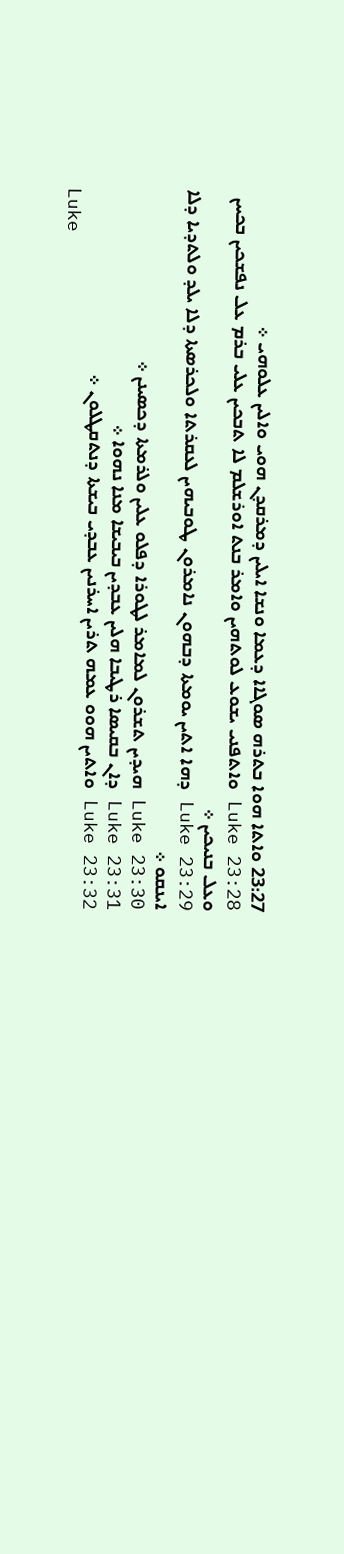23:27 ܘܐܬܐ ܗܘܐ ܒܬܪܗ ܤܘܓܐܐ ܕܥܡܐ ܘܢܫܐ ܐܝܠܝܢ ܕܡܪܩܕܢ ܗܘܝ ܘܐܠܝܢ ܥܠܘܗܝ ܀
Luke 23:28 ܘܐܬܦܢܝ ܝܫܘܥ ܠܘܬܗܝܢ ܘܐܡܪ ܒܢܬ ܐܘܪܫܠܡ ܠܐ ܬܒܟܝܢ ܥܠܝ ܒܪܡ ܥܠ ܢܦܫܟܝܢ ܒܟܝܝܢ ܘܥܠ ܒܢܝܟܝܢ ܀
Luke 23:29 ܕܗܐ ܐܬܝܢ ܝܘܡܬܐ ܕܒܗܘܢ ܢܐܡܪܘܢ ܛܘܒܝܗܝܢ ܠܥܩܪܬܐ ܘܠܟܪܤܬܐ ܕܠܐ ܝܠܕ ܘܠܬܕܝܐ ܕܠܐ ܐܝܢܩܘ ܀
Luke 23:30 ܗܝܕܝܢ ܬܫܪܘܢ ܠܡܐܡܪ ܠܛܘܪܐ ܕܦܠܘ ܥܠܝܢ ܘܠܪܡܬܐ ܕܟܤܝܢܢ ܀
Luke 23:31 ܕܐܢ ܒܩܝܤܐ ܪܛܝܒܐ ܗܠܝܢ ܥܒܕܝܢ ܒܝܒܝܫܐ ܡܢܐ ܢܗܘܐ ܀
Luke 23:32 ܘܐܬܝܢ ܗܘܘ ܥܡܗ ܬܪܝܢ ܐܚܪܢܝܢ ܥܒܕܝ ܒܝܫܬܐ ܕܢܬܩܛܠܘܢ ܀
Luke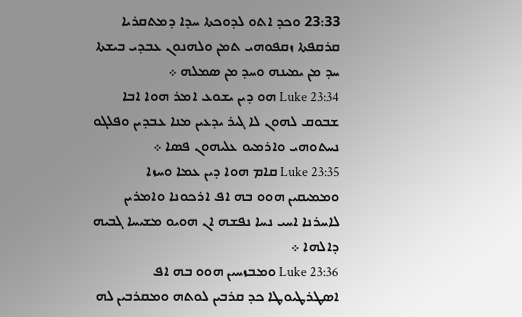23:33 ܘܟܕ ܐܬܘ ܠܕܘܟܬܐ ܚܕܐ ܕܡܬܩܪܝܐ ܩܪܩܦܬܐ ܙܩܦܘܗܝ ܬܡܢ ܘܠܗܢܘܢ ܥܒܕܝ ܒܝܫܬܐ ܚܕ ܡܢ ܝܡܝܢܗ ܘܚܕ ܡܢ ܤܡܠܗ ܀
Luke 23:34 ܗܘ ܕܝܢ ܝܫܘܥ ܐܡܪ ܗܘܐ ܐܒܐ ܫܒܘܩ ܠܗܘܢ ܠܐ ܓܝܪ ܝܕܥܝܢ ܡܢܐ ܥܒܕܝܢ ܘܦܠܓܘ ܢܚܬܘܗܝ ܘܐܪܡܝܘ ܥܠܝܗܘܢ ܦܤܐ ܀
Luke 23:35 ܩܐܡ ܗܘܐ ܕܝܢ ܥܡܐ ܘܚܙܐ ܘܡܡܝܩܝܢ ܗܘܘ ܒܗ ܐܦ ܐܪܟܘܢܐ ܘܐܡܪܝܢ ܠܐܚܪܢܐ ܐܚܝ ܢܚܐ ܢܦܫܗ ܐܢ ܗܘܝܘ ܡܫܝܚܐ ܓܒܝܗ ܕܐܠܗܐ ܀
Luke 23:36 ܘܡܒܙܚܝܢ ܗܘܘ ܒܗ ܐܦ ܐܤܛܪܛܝܘܛܐ ܟܕ ܩܪܒܝܢ ܠܘܬܗ ܘܡܩܪܒܝܢ ܠܗ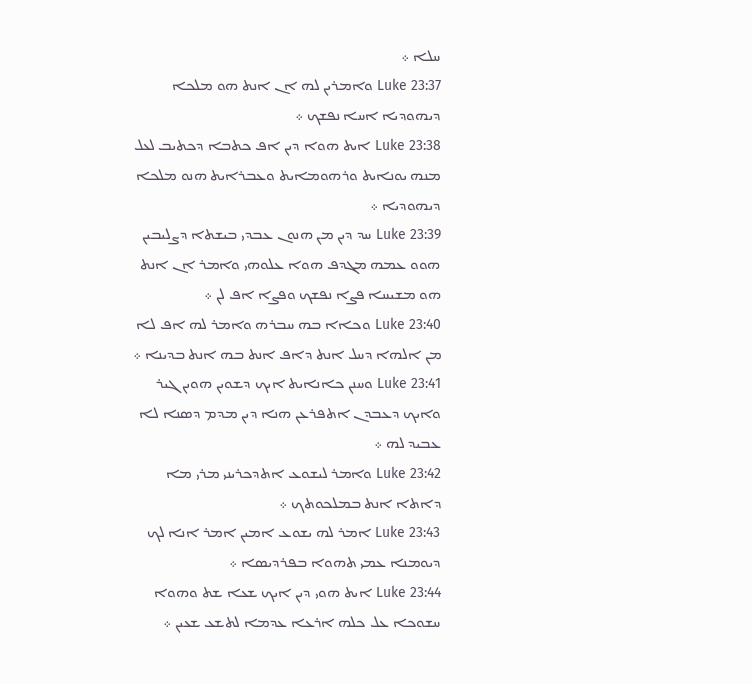ܚܠܐ ܀
Luke 23:37 ܘܐܡܪܝܢ ܠܗ ܐܢ ܐܢܬ ܗܘ ܡܠܟܐ ܕܝܗܘܕܝܐ ܐܚܐ ܢܦܫܟ ܀
Luke 23:38 ܐܝܬ ܗܘܐ ܕܝܢ ܐܦ ܟܬܒܐ ܕܟܬܝܒ ܠܥܠ ܡܢܗ ܝܘܢܐܝܬ ܘܪܗܘܡܐܝܬ ܘܥܒܪܐܝܬ ܗܢܘ ܡܠܟܐ ܕܝܗܘܕܝܐ ܀
Luke 23:39 ܚܕ ܕܝܢ ܡܢ ܗܢܘܢ ܥܒܕܝ ܒܝܫܬܐ ܕܨܠܝܒܝܢ ܗܘܘ ܥܡܗ ܡܓܕܦ ܗܘܐ ܥܠܘܗܝ ܘܐܡܪ ܐܢ ܐܢܬ ܗܘ ܡܫܝܚܐ ܦܨܐ ܢܦܫܟ ܘܦܨܐ ܐܦ ܠܢ ܀
Luke 23:40 ܘܟܐܐ ܒܗ ܚܒܪܗ ܘܐܡܪ ܠܗ ܐܦ ܠܐ ܡܢ ܐܠܗܐ ܕܚܠ ܐܢܬ ܕܐܦ ܐܢܬ ܒܗ ܐܢܬ ܒܕܝܢܐ ܀
Luke 23:41 ܘܚܢܢ ܟܐܢܐܝܬ ܐܝܟ ܕܫܘܝܢ ܗܘܝܢ ܓܝܪ ܘܐܝܟ ܕܥܒܕܢ ܐܬܦܪܥܢ ܗܢܐ ܕܝܢ ܡܕܡ ܕܤܢܐ ܠܐ ܥܒܝܕ ܠܗ ܀
Luke 23:42 ܘܐܡܪ ܠܝܫܘܥ ܐܬܕܟܪܝܢܝ ܡܪܝ ܡܐ ܕܐܬܐ ܐܢܬ ܒܡܠܟܘܬܟ ܀
Luke 23:43 ܐܡܪ ܠܗ ܝܫܘܥ ܐܡܝܢ ܐܡܪ ܐܢܐ ܠܟ ܕܝܘܡܢܐ ܥܡܝ ܬܗܘܐ ܒܦܪܕܝܤܐ ܀
Luke 23:44 ܐܝܬ ܗܘܝ ܕܝܢ ܐܝܟ ܫܥܐ ܫܬ ܘܗܘܐ ܚܫܘܟܐ ܥܠ ܟܠܗ ܐܪܥܐ ܥܕܡܐ ܠܬܫܥ ܫܥܝܢ ܀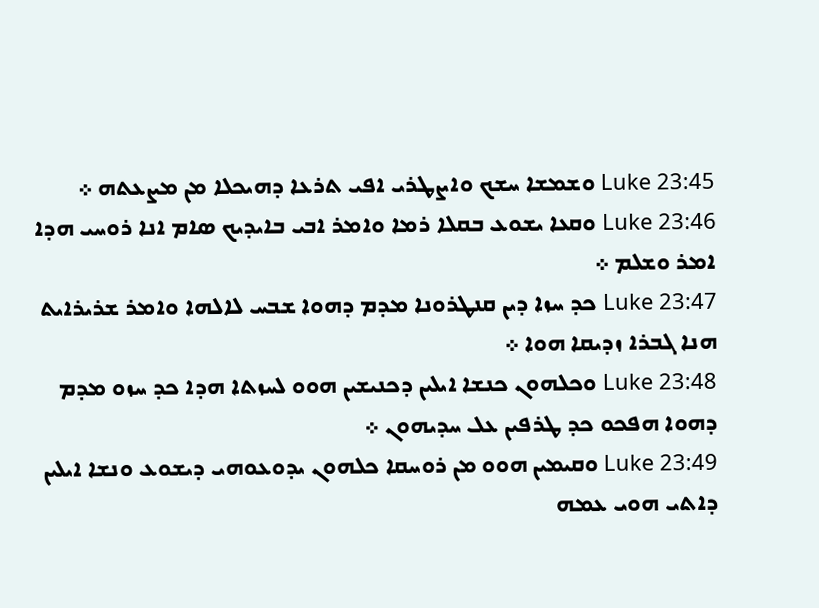Luke 23:45 ܘܫܡܫܐ ܚܫܟ ܘܐܨܛܪܝ ܐܦܝ ܬܪܥܐ ܕܗܝܟܠܐ ܡܢ ܡܨܥܬܗ ܀
Luke 23:46 ܘܩܥܐ ܝܫܘܥ ܒܩܠܐ ܪܡܐ ܘܐܡܪ ܐܒܝ ܒܐܝܕܝܟ ܤܐܡ ܐܢܐ ܪܘܚܝ ܗܕܐ ܐܡܪ ܘܫܠܡ ܀
Luke 23:47 ܟܕ ܚܙܐ ܕܝܢ ܩܢܛܪܘܢܐ ܡܕܡ ܕܗܘܐ ܫܒܚ ܠܐܠܗܐ ܘܐܡܪ ܫܪܝܪܐܝܬ ܗܢܐ ܓܒܪܐ ܙܕܝܩܐ ܗܘܐ ܀
Luke 23:48 ܘܟܠܗܘܢ ܟܢܫܐ ܐܝܠܝܢ ܕܟܢܝܫܝܢ ܗܘܘ ܠܚܙܬܐ ܗܕܐ ܟܕ ܚܙܘ ܡܕܡ ܕܗܘܐ ܗܦܟܘ ܟܕ ܛܪܦܝܢ ܥܠ ܚܕܝܗܘܢ ܀
Luke 23:49 ܘܩܝܡܝܢ ܗܘܘ ܡܢ ܪܘܚܩܐ ܟܠܗܘܢ ܝܕܘܥܘܗܝ ܕܝܫܘܥ ܘܢܫܐ ܐܝܠܝܢ ܕܐܬܝ ܗܘܝ ܥܡܗ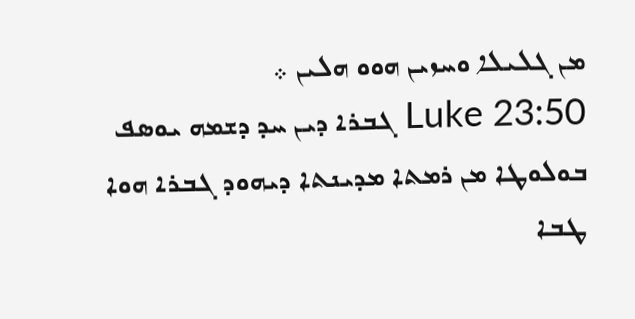ܡܢ ܓܠܝܠܐ ܘܚܙܝܢ ܗܘܘ ܗܠܝܢ ܀
Luke 23:50 ܓܒܪܐ ܕܝܢ ܚܕ ܕܫܡܗ ܝܘܤܦ ܒܘܠܘܛܐ ܡܢ ܪܡܬܐ ܡܕܝܢܬܐ ܕܝܗܘܕ ܓܒܪܐ ܗܘܐ ܛܒܐ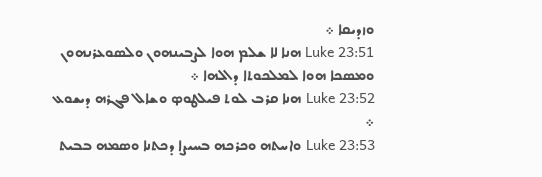ܘܙܕܝܩܐ ܀
Luke 23:51 ܗܢܐ ܠܐ ܫܠܡ ܗܘܐ ܠܨܒܝܢܗܘܢ ܘܠܤܘܥܪܢܗܘܢ ܘܡܤܟܐ ܗܘܐ ܠܡܠܟܘܬܐ ܕܐܠܗܐ ܀
Luke 23:52 ܗܢܐ ܩܪܒ ܠܘܬ ܦܝܠܛܘܤ ܘܫܐܠ ܦܓܪܗ ܕܝܫܘܥ ܀
Luke 23:53 ܘܐܚܬܗ ܘܟܪܟܗ ܒܚܝܨܐ ܕܟܬܢܐ ܘܤܡܗ ܒܒܝܬ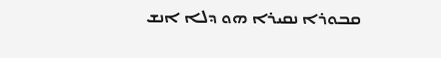ܩܒܘܪܐ ܢܩܝܪܐ ܗܘ ܕܠܐ ܐܢܫ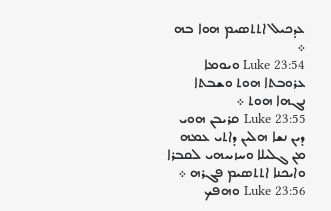ܥܕܟܝܠ ܐܬܬܤܝܡ ܗܘܐ ܒܗ ܀
Luke 23:54 ܘܝܘܡܐ ܥܪܘܒܬܐ ܗܘܬ ܘܫܒܬܐ ܢܓܗܐ ܗܘܬ ܀
Luke 23:55 ܩܪܝܒܢ ܗܘܝ ܕܝܢ ܢܫܐ ܗܠܝܢ ܕܐܬܝ ܥܡܗ ܡܢ ܓܠܝܠܐ ܘܚܙܝܝܗܝ ܠܩܒܪܐ ܘܐܝܟܢܐ ܐܬܬܤܝܡ ܦܓܪܗ ܀
Luke 23:56 ܘܗܦܟ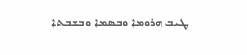ܛܝܒ ܗܪܘܡܐ ܘܒܤܡܐ ܘܒܫܒܬܐ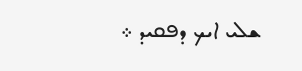ܫܠܝ ܐܝܟ ܕܦܩܝܕ ܀